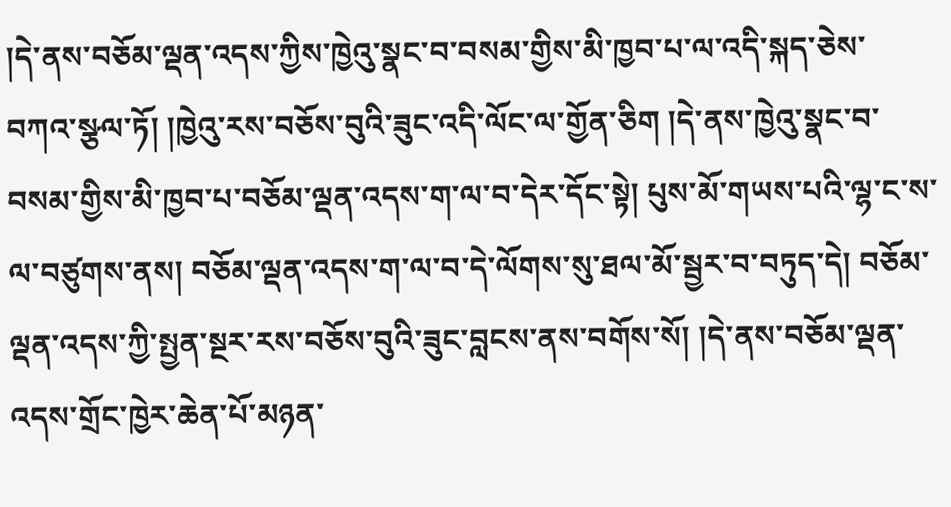།དེ་ནས་བཅོམ་ལྡན་འདས་ཀྱིས་ཁྱེའུ་སྣང་བ་བསམ་གྱིས་མི་ཁྱབ་པ་ལ་འདི་སྐད་ཅེས་བཀའ་སྩལ་ཏོ། །ཁྱེའུ་རས་བཅོས་བུའི་ཟུང་འདི་ལོང་ལ་གྱོན་ཅིག །དེ་ནས་ཁྱེའུ་སྣང་བ་བསམ་གྱིས་མི་ཁྱབ་པ་བཅོམ་ལྡན་འདས་ག་ལ་བ་དེར་དོང་སྟེ། པུས་མོ་གཡས་པའི་ལྷ་ང་ས་ལ་བཙུགས་ནས། བཅོམ་ལྡན་འདས་ག་ལ་བ་དེ་ལོགས་སུ་ཐལ་མོ་སྦྱར་བ་བཏུད་དེ། བཅོམ་ལྡན་འདས་ཀྱི་སྤྱན་སྔར་རས་བཅོས་བུའི་ཟུང་བླངས་ནས་བགོས་སོ། །དེ་ནས་བཅོམ་ལྡན་འདས་གྲོང་ཁྱེར་ཆེན་པོ་མཉན་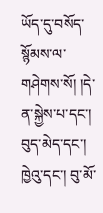ཡོད་དུ་བསོད་སྙོམས་ལ་གཤེགས་སོ། །དེ་ན་སྐྱེས་པ་དང་། བུད་མེད་དང་། ཁྱེའུ་དང་། བུ་མོ་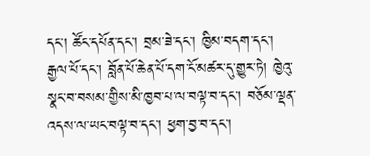དང་། ཚོང་དཔོན་དང་། བྲམ་ཟེ་དང་། ཁྱིམ་བདག་དང་། རྒྱལ་པོ་དང་། བློན་པོ་ཆེན་པོ་དག་ངོ་མཚར་དུ་གྱུར་ཏེ། ཁྱེའུ་སྣང་བ་བསམ་གྱིས་མི་ཁྱབ་པ་ལ་བལྟ་བ་དང་། བཅོམ་ལྡན་འདས་ལ་ཡང་བལྟ་བ་དང་། ཕྱག་བྱ་བ་དང་།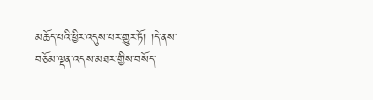མཆོད་པའི་ཕྱིར་འདུས་པར་གྱུར་ཏོ། །དེ་ནས་བཅོམ་ལྡན་འདས་མཐར་གྱིས་བསོད་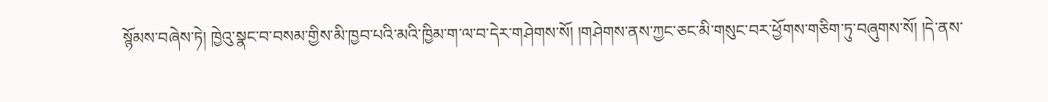སྙོམས་བཞེས་ཏེ། ཁྱེའུ་སྣང་བ་བསམ་གྱིས་མི་ཁྱབ་པའི་མའི་ཁྱིམ་ག་ལ་བ་དེར་གཤེགས་སོ། །གཤེགས་ནས་ཀྱང་ཅང་མི་གསུང་བར་ཕྱོགས་གཅིག་ཏུ་བཞུགས་སོ། །དེ་ནས་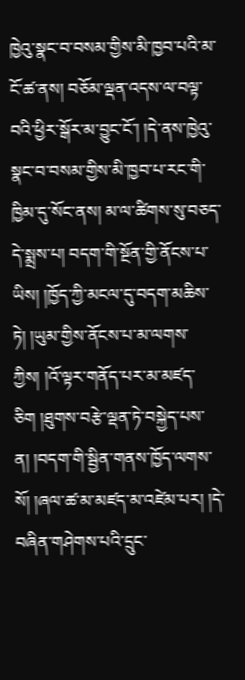ཁྱེའུ་སྣང་བ་བསམ་གྱིས་མི་ཁྱབ་པའི་མ་ངོ་ཚ་ནས། བཅོམ་ལྡན་འདས་ལ་བལྟ་བའི་ཕྱིར་སྒོར་མ་བྱུང་ངོ་། །དེ་ནས་ཁྱེའུ་སྣང་བ་བསམ་གྱིས་མི་ཁྱབ་པ་རང་གི་ཁྱིམ་དུ་སོང་ནས། མ་ལ་ཚིགས་སུ་བཅད་དེ་སྨྲས་པ། བདག་གི་སྔོན་གྱི་ནོངས་པ་ཡིས། །ཁྱོད་ཀྱི་མངལ་དུ་བདག་མཆིས་ཏེ། །ཡུམ་གྱིས་ནོངས་པ་མ་ལགས་ཀྱིས། །འོ་ལྟར་གནོད་པར་མ་མཛད་ཅིག །ཐུགས་བརྩེ་ལྡན་ཏེ་བསྐྱེད་པས་ན། །བདག་གི་སྦྱིན་གནས་ཁྱོད་ལགས་སོ། །ཞལ་ཚ་མ་མཛད་མ་འཛེམ་པར། །དེ་བཞིན་གཤེགས་པའི་དྲུང་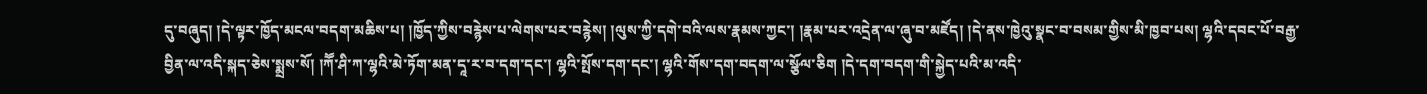དུ་བཞུད། །དེ་ལྟར་ཁྱོད་མངལ་བདག་མཆིས་པ། །ཁྱོད་ཀྱིས་བརྙེས་པ་ལེགས་པར་བརྙེས། །ལུས་ཀྱི་དགེ་བའི་ལས་རྣམས་ཀྱང་། །རྣམ་པར་འདྲེན་ལ་ཞུ་བ་མཛོད། །དེ་ནས་ཁྱེའུ་སྣང་བ་བསམ་གྱིས་མི་ཁྱབ་པས། ལྷའི་དབང་པོ་བརྒྱ་བྱིན་ལ་འདི་སྐད་ཅེས་སྨྲས་སོ། །ཀཽ་ཤི་ཀ་ལྷའི་མེ་ཏོག་མན་དཱ་ར་བ་དག་དང་། ལྷའི་སྤོས་དག་དང་། ལྷའི་གོས་དག་བདག་ལ་སྩོལ་ཅིག །དེ་དག་བདག་གི་སྐྱེད་པའི་མ་འདི་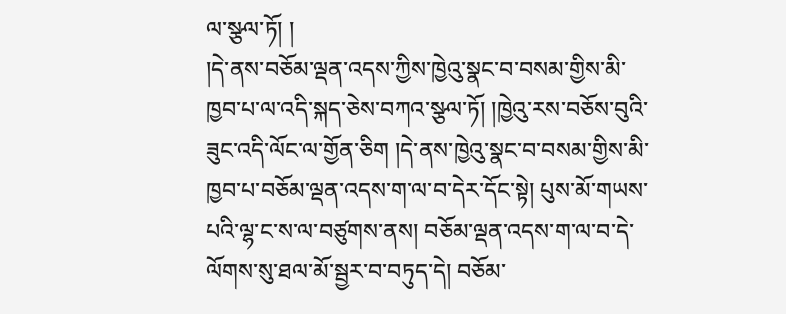ལ་སྩལ་ཏོ། །
།དེ་ནས་བཅོམ་ལྡན་འདས་ཀྱིས་ཁྱེའུ་སྣང་བ་བསམ་གྱིས་མི་ཁྱབ་པ་ལ་འདི་སྐད་ཅེས་བཀའ་སྩལ་ཏོ། །ཁྱེའུ་རས་བཅོས་བུའི་ཟུང་འདི་ལོང་ལ་གྱོན་ཅིག །དེ་ནས་ཁྱེའུ་སྣང་བ་བསམ་གྱིས་མི་ཁྱབ་པ་བཅོམ་ལྡན་འདས་ག་ལ་བ་དེར་དོང་སྟེ། པུས་མོ་གཡས་པའི་ལྷ་ང་ས་ལ་བཙུགས་ནས། བཅོམ་ལྡན་འདས་ག་ལ་བ་དེ་ལོགས་སུ་ཐལ་མོ་སྦྱར་བ་བཏུད་དེ། བཅོམ་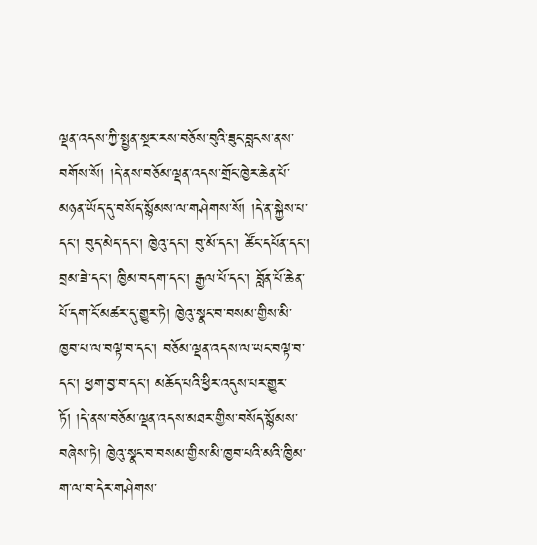ལྡན་འདས་ཀྱི་སྤྱན་སྔར་རས་བཅོས་བུའི་ཟུང་བླངས་ནས་བགོས་སོ། །དེ་ནས་བཅོམ་ལྡན་འདས་གྲོང་ཁྱེར་ཆེན་པོ་མཉན་ཡོད་དུ་བསོད་སྙོམས་ལ་གཤེགས་སོ། །དེ་ན་སྐྱེས་པ་དང་། བུད་མེད་དང་། ཁྱེའུ་དང་། བུ་མོ་དང་། ཚོང་དཔོན་དང་། བྲམ་ཟེ་དང་། ཁྱིམ་བདག་དང་། རྒྱལ་པོ་དང་། བློན་པོ་ཆེན་པོ་དག་ངོ་མཚར་དུ་གྱུར་ཏེ། ཁྱེའུ་སྣང་བ་བསམ་གྱིས་མི་ཁྱབ་པ་ལ་བལྟ་བ་དང་། བཅོམ་ལྡན་འདས་ལ་ཡང་བལྟ་བ་དང་། ཕྱག་བྱ་བ་དང་། མཆོད་པའི་ཕྱིར་འདུས་པར་གྱུར་ཏོ། །དེ་ནས་བཅོམ་ལྡན་འདས་མཐར་གྱིས་བསོད་སྙོམས་བཞེས་ཏེ། ཁྱེའུ་སྣང་བ་བསམ་གྱིས་མི་ཁྱབ་པའི་མའི་ཁྱིམ་ག་ལ་བ་དེར་གཤེགས་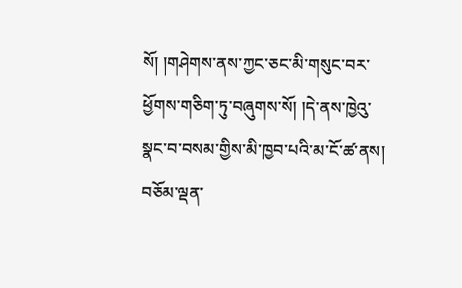སོ། །གཤེགས་ནས་ཀྱང་ཅང་མི་གསུང་བར་ཕྱོགས་གཅིག་ཏུ་བཞུགས་སོ། །དེ་ནས་ཁྱེའུ་སྣང་བ་བསམ་གྱིས་མི་ཁྱབ་པའི་མ་ངོ་ཚ་ནས། བཅོམ་ལྡན་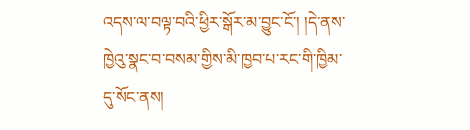འདས་ལ་བལྟ་བའི་ཕྱིར་སྒོར་མ་བྱུང་ངོ་། །དེ་ནས་ཁྱེའུ་སྣང་བ་བསམ་གྱིས་མི་ཁྱབ་པ་རང་གི་ཁྱིམ་དུ་སོང་ནས།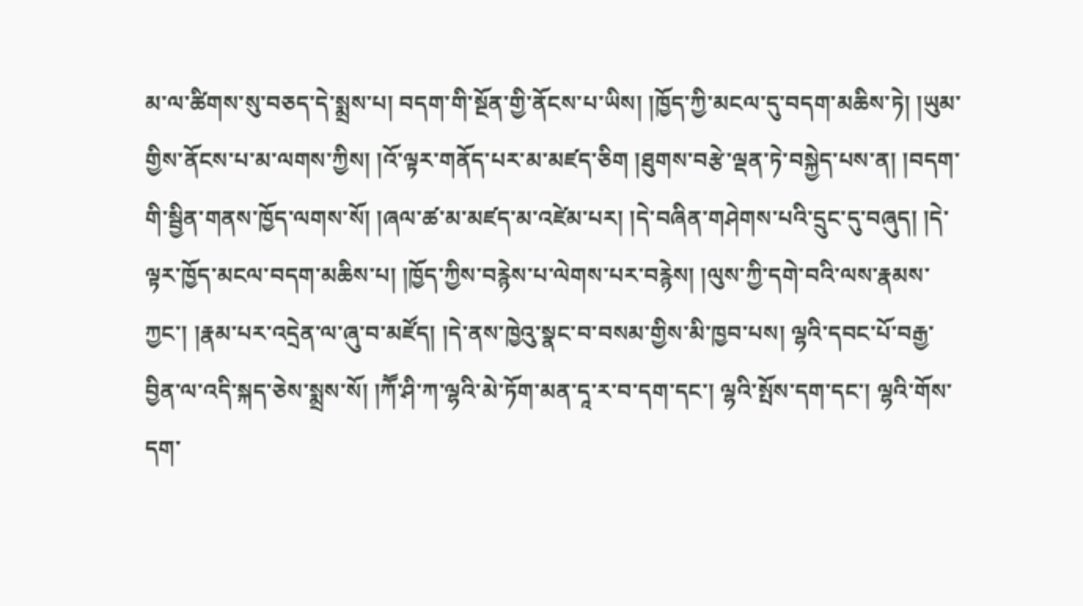མ་ལ་ཚིགས་སུ་བཅད་དེ་སྨྲས་པ། བདག་གི་སྔོན་གྱི་ནོངས་པ་ཡིས། །ཁྱོད་ཀྱི་མངལ་དུ་བདག་མཆིས་ཏེ། །ཡུམ་གྱིས་ནོངས་པ་མ་ལགས་ཀྱིས། །འོ་ལྟར་གནོད་པར་མ་མཛད་ཅིག །ཐུགས་བརྩེ་ལྡན་ཏེ་བསྐྱེད་པས་ན། །བདག་གི་སྦྱིན་གནས་ཁྱོད་ལགས་སོ། །ཞལ་ཚ་མ་མཛད་མ་འཛེམ་པར། །དེ་བཞིན་གཤེགས་པའི་དྲུང་དུ་བཞུད། །དེ་ལྟར་ཁྱོད་མངལ་བདག་མཆིས་པ། །ཁྱོད་ཀྱིས་བརྙེས་པ་ལེགས་པར་བརྙེས། །ལུས་ཀྱི་དགེ་བའི་ལས་རྣམས་ཀྱང་། །རྣམ་པར་འདྲེན་ལ་ཞུ་བ་མཛོད། །དེ་ནས་ཁྱེའུ་སྣང་བ་བསམ་གྱིས་མི་ཁྱབ་པས། ལྷའི་དབང་པོ་བརྒྱ་བྱིན་ལ་འདི་སྐད་ཅེས་སྨྲས་སོ། །ཀཽ་ཤི་ཀ་ལྷའི་མེ་ཏོག་མན་དཱ་ར་བ་དག་དང་། ལྷའི་སྤོས་དག་དང་། ལྷའི་གོས་དག་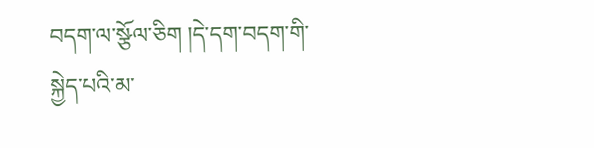བདག་ལ་སྩོལ་ཅིག །དེ་དག་བདག་གི་སྐྱེད་པའི་མ་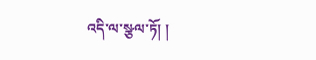འདི་ལ་སྩལ་ཏོ། །